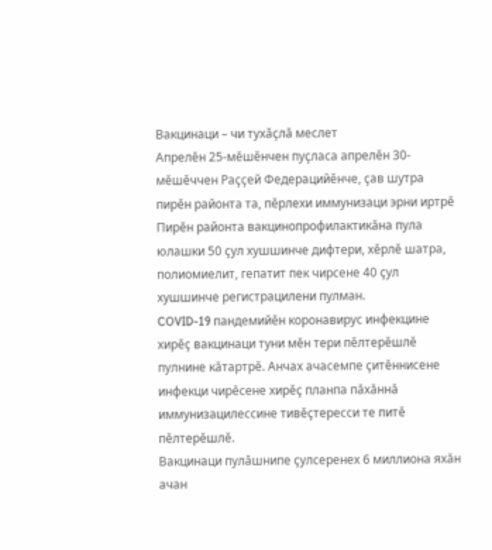Вакцинаци – чи тухӑҫлӑ меслет
Апрелӗн 25-мӗшӗнчен пуҫласа апрелӗн 30-мӗшӗччен Раҫҫей Федерацийӗнче, ҫав шутра пирӗн районта та, пӗрлехи иммунизаци эрни иртрӗ
Пирӗн районта вакцинопрофилактикӑна пула юлашки 50 ҫул хушшинче дифтери, хӗрлӗ шатра, полиомиелит, гепатит пек чирсене 40 ҫул хушшинче регистрацилени пулман.
COVID-19 пандемийӗн коронавирус инфекцине хирӗҫ вакцинаци туни мӗн тери пӗлтерӗшлӗ пулнине кӑтартрӗ. Анчах ачасемпе ҫитӗннисене инфекци чирӗсене хирӗҫ планпа пӑхăннă иммунизацилессине тивӗҫтересси те питӗ пӗлтерӗшлӗ.
Вакцинаци пулӑшнипе ҫулсеренех 6 миллиона яхăн ачан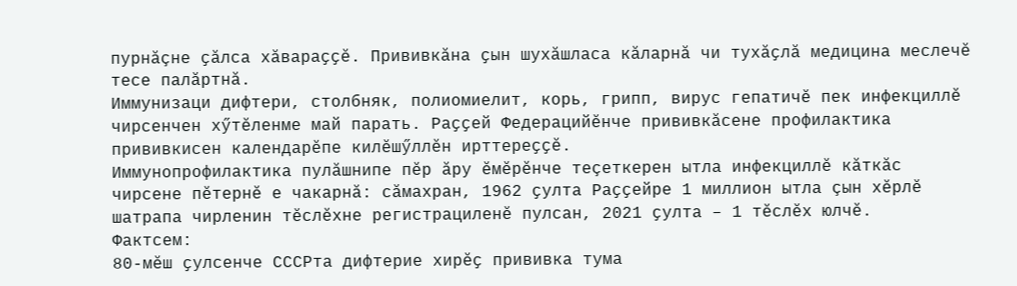пурнăçне ҫӑлса хăвараҫҫӗ. Прививкӑна ҫын шухӑшласа кӑларнӑ чи тухӑҫлӑ медицина меслечӗ тесе палăртнă.
Иммунизаци дифтери, столбняк, полиомиелит, корь, грипп, вирус гепатичӗ пек инфекциллӗ чирсенчен хӳтӗленме май парать. Раҫҫей Федерацийӗнче прививкӑсене профилактика прививкисен календарӗпе килӗшӳллӗн ирттереҫҫӗ.
Иммунопрофилактика пулăшнипе пӗр ӑру ӗмӗрӗнче теçеткерен ытла инфекциллӗ кӑткӑс чирсене пӗтернӗ е чакарнă: сӑмахран, 1962 ҫулта Раҫҫейре 1 миллион ытла çын хӗрлӗ шатрапа чирленин тӗслӗхне регистрациленӗ пулсан, 2021 ҫулта – 1 тӗслӗх юлчӗ.
Фактсем:
80-мӗш ҫулсенче СССРта дифтерие хирӗҫ прививка тума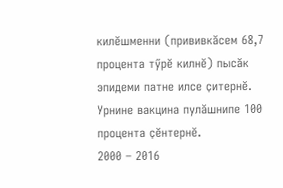килӗшменни (прививкӑсем 68,7 процента тӳрӗ килнӗ) пысӑк эпидеми патне илсе ҫитернӗ.
Урнине вакцина пулӑшнипе 100 процента ҫӗнтернӗ.
2000 – 2016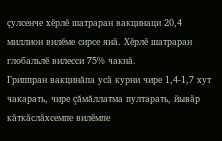ҫулсенче хӗрлӗ шатраран вакцинаци 20,4 миллион вилӗме сирсе янӑ. Хӗрлӗ шатраран глобальлӗ вилесси 75% чакнӑ.
Гриппран вакцинăпа усӑ курни чире 1,4-1,7 хут чакарать, чире çăмăллатма пултарать, йывӑр кӑткӑслӑхсемпе вилӗмпе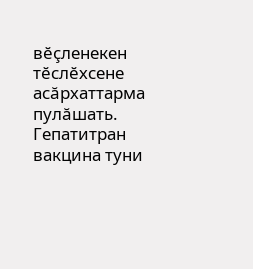вӗçленекен тӗслӗхсене асăрхаттарма пулăшать.
Гепатитран вакцина туни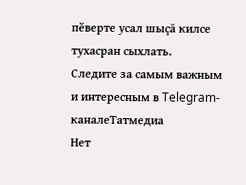пӗверте усал шыçă килсе тухасран сыхлать.
Следите за самым важным и интересным в Telegram-каналеТатмедиа
Нет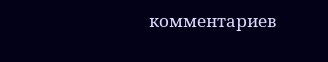комментариев